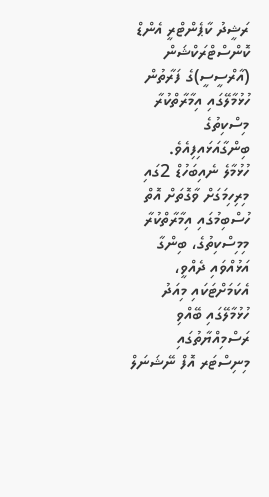ރަޝީދު ކާޕެންޓްރީ އެންޑް ކޮންސްޓްރަކްޝަން (އާރްސީސީ)ގެ ފަރާތުން ހުޅުމާލޭގައި އިމާރާތްކުރާ މިސްކިތުގެ ބިންގާއަޅައިފިއެވެ.
ހުޅުމާލެ ނެއިބަހުޑް 2ގައި މިރިހިމަގަށް ވާގޮތަށް އޮތް ހުސްބިމުގައި އިމާރާތްކުރާ މިމިސްކިތުގެ، ބިންގާ އަޅުއްވައި ދެއްވީ، އެކަމަށްޓަކައި މިއަދު ހުޅުމާލޭގައި ބޭއްވި ރަސްމިއްޔާތުގައި މިނިސްޓަރ އޮފް ނޭޝަނަލް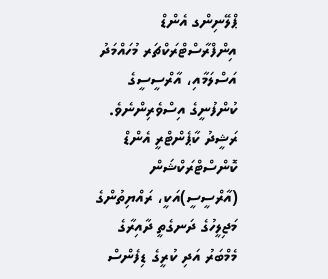ޕްލޭނިންގ އެންޑް އިންފްރާސްޓްރަކްޗަރ މުހައްމަދު އަސްލަމާއި، އާރްސީސީގެ ކުންފުނީގެ އިސްވެރިންނެވެ.
ރަޝީދު ކާޕެންޓްރީ އެންޑް ކޮންސްޓްރަކްޝަން (އާރްސީސީ)އަކީ، ރައްޔިތުންގެ މަޖިލީހުގެ ދަނގެތީ ދާއިރާގެ މެމްބަރު އަދި ކުރީގެ ޑިފެންސް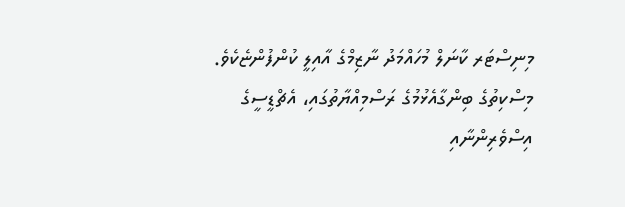މިނިސްޓަރ ކާނަލް މުހައްމަދު ނާޒިމްގެ އާއިލީ ކުންފުންޏެކެވެ.
މިސްކިތުގެ ބިންގާއެޅުމުގެ ރަސްމިއްޔާތުގައި، އެޗްޑީސީގެ އިސްވެރިންނާއި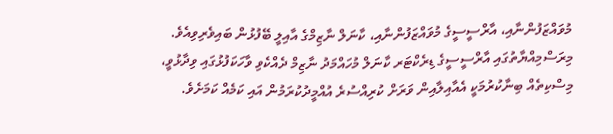މުވައްޒަފުންނާއި، އާރްސީސީގެ މުވައްޒަފުންނާއި، ކާނަލް ނާޒިމްގެ އާއިލީ ބޭފުޅުން ބައިވެރިވިއެވެ.
މިރަސްމިއްޔާތުގައި އާރްސީސީގެ ޑިރެކްޓަރ ކާނަލް މުހައްމަދު ނާޒިމް ދެއްކެވި ވާހަކަފުޅުގައި ވިދާޅުވީ، މިސްކިތެއް ބިނާކުރުމަކީ އެއާއިލާއިން ވަރަށް ކުރިއްސުރެ އުއްމީދުކުރަމުން އައި ކަމެއް ކަމަށެވެ.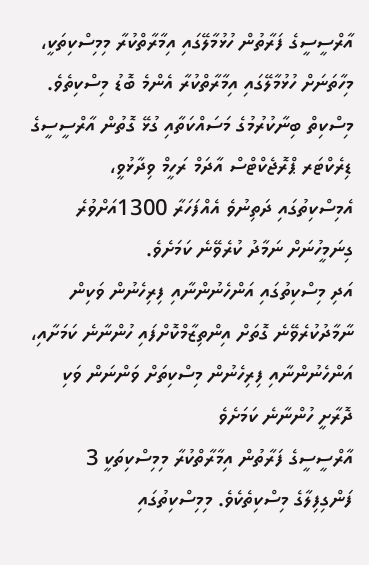އާރްސީސީގެ ފަރާތުން ހުޅުމާލޭގައި އިމާރާތްކުރާ މިމިސްކިތަކީ، މިހާތަނަށް ހުޅުމާލޭގައި އިމާރާތްކުރާ އެންމެ ބޮޑު މިސްކިތެވެ.
މިސްކިތް ބިނާކުރުމުގެ މަސައްކަތާއި ގުޅޭ ގޮތުން އާރްސީސީގެ ޑިރެކްޓަރ ޕްރޮޖެކްޓްސް އާދަމް ރަހީމް ވިދާޅުވީ، އެމިސްކިތުގައި ދަތިނުވެ އެއްފަހަރާ 1300އަށްވުރެ ގިނަމީހުނަށް ނަމާދު ކުރެވޭނެ ކަމަށެވެ.
އަދި މިސްކިތުގައި އަންހެނުންނާއި ފިރިހެނުން ވަކިން ނާމާދުކުރެވޭނެ ގޮތަށް އިންތިޒާމްކޮށްފައި ހުންނާނެ ކަމަށާއި، އަންހެނުންނާއި ފިރިހެނުން މިސްކިތަށް ވަންނަން ވަކި ދޮރާށީ ހުންނާނެ ކަމަށެވެ
އާރްސީސީގެ ފަރާތުން އިމާރާތްކުރާ މިމިސްކިތަކީ 3 ފަންގިފިލާގެ މިސްކިތެކެވެ. މިމިސްކިތުގައި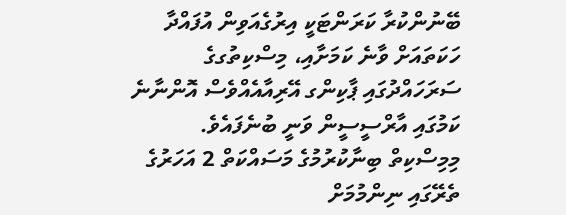ބޭނުންކުރާ ކަރަންޓަކީ އިރުގެއަވިން އުފައްދާ ހަކަތައަށް ވާނެ ކަމަށާއި، މިސްކިތުގގެ ސަރަހައްދުގައި ޕާކިންގ އޭރިއާއެއްވެސް އޮންނާނެ ކަމުގައި އާރްސީސީން ވަނީ ބުނެފައެވެ.
މިމިސްކިތް ބިނާކުރުމުގެ މަސައްކަތް 2 އަހަރުގެ ތެރޭގައި ނިންމުމަށް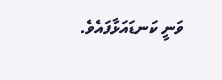ވަނީ ކަނޑައަޅާފައެވެ.